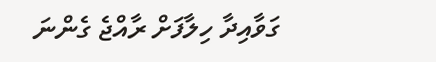ގަވާއިދާ ހިލާފަށް ރާއްޖެ ގެންނަ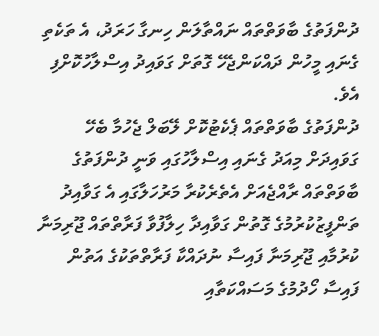ދުންފަތުގެ ބާވަތްތައް ނައްތާލަން ހިނގާ ހަރަދު، އެ ތަކެތި ގެނައި މީހުން ދައްކަންޖެހޭ ގޮތަށް ގަވައިދު އިސްލާހުކޮށްފި އެވެ.
ދުންފަތުގެ ބާވަތްތައް ޕެކެޓުކޮށް ލޭބަލް ޖެހުމާ ބެހޭ ގަވައިދަށް މިއަދު ގެނައި އިސްލާހުގައި ވަނީ ދުންފަތުގެ ބާވަތްތައް ރާއްޖެއަށް އެތެރެކުރާ މަރުހަލާގައި އެ ގަވާއިދު ތަންފީޒުކުރުމުގެ ގޮތުން ގަވާއިދާ ހިލާފުވާ ފަރާތްތައް ޖޫރިމަނާ ކުރުމާއި ޖޫރިމަނާ ފައިސާ ނުދައްކާ ފަރާތްތަކުގެ އަތުން ފައިސާ ހޯދުމުގެ މަސައްކަތާއި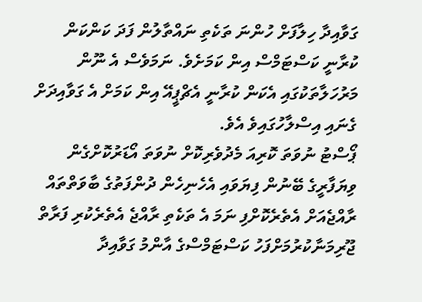ގަވާއިދާ ހިލާފަށް ހުންނަ ތަކެތި ނައްތާލުން ފަދަ ކަންކަން ކުރާނީ ކަސްޓަމްސް އިން ކަމަށެވެ. ނަމަވެސް އެ ނޫން މަރުހަލާތަކުގައި އެކަން ކުރާނީ އެޗްޕީއޭ އިން ކަމަށް އެ ގަވާއިދަށް ގެނައި އިސްލާހުގައިވެ އެވެ.
ޕޯސްޓު ނުވަތަ ކޮރިއަ މެދުވެރިކޮށް ނުވަތަ އޯޑަރުކޮށްގެން ވިޔަފާރީގެ ބޭނުން ފިޔަވައި އެހެނިހެން ދުންފަތުގެ ބާވަތްތައް ރާއްޖެއަށް އެތެރެކޮށްފި ނަމަ އެ ތަކެތި ރާއްޖެ އެތެރެކުރި ފަރާތް ޖޫރިމަނާކުރުމަށްފަހު ކަސްޓަމްސްގެ އާންމު ގަވާއިދާ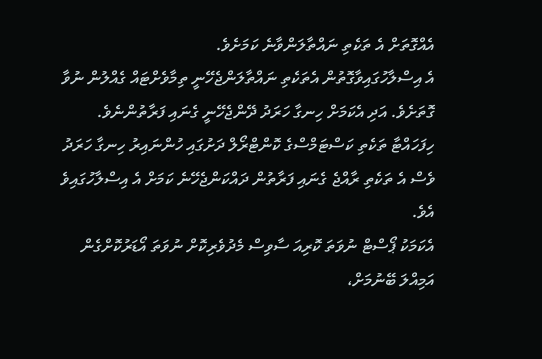އެއްގޮތަށް އެ ތަކެތި ނައްތާލަންވާނެ ކަމަށެވެ.
އެ އިސްލާހުގައިވާގޮތުން އެތަކެތި ނައްތާލަންޖެހޭނީ ތިމާވެށްޓައް ގެއްލުން ނުވާ ގޮތަށެވެ. އަދި އެކަމަށް ހިނގާ ހަރަދު ދޭންޖެހޭނީ ގެނައި ފަރާތުންނެވެ.
ހިފަހައްޓާ ތަކެތި ކަސްޓަމްސްގެ ކޮންޓްރޯލް ދަށުގައި ހުންނައިރު ހިނގާ ހަރަދު ވެސް އެ ތަކެތި ރާއްޖެ ގެނައި ފަރާތުން ދައްކަންޖެހޭނެ ކަމަށް އެ އިސްލާހުގައިވެ އެވެ.
އެކަމަކު ޕޯސްޓް ނުވަތަ ކޮރިއަ ސާވިސް މެދުވެރިކޮށް ނުވަތަ އޯޑަރުކޮށްގެން އަމިއްލަ ބޭނުމަށް،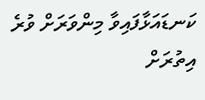ކަނޑައަޅާފައިވާ މިންވަރަށް ވުރެ އިތުރަށް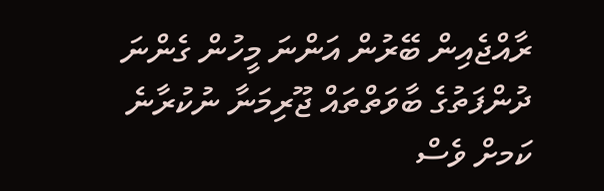ރާއްޖެއިން ބޭރުން އަންނަ މީހުން ގެންނަ ދުންފަތުގެ ބާވަތްތައް ޖޫރިމަނާ ނުކުރާނެ ކަމށް ވެސް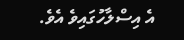އެ އިސްލާހުގައިވެ އެވެ.